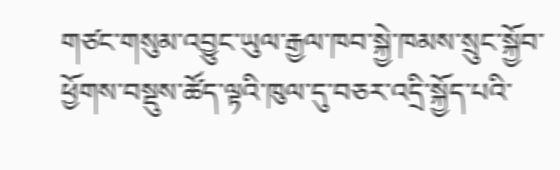གཙང་གསུམ་འབྱུང་ཡུལ་རྒྱལ་ཁབ་སྐྱེ་ཁམས་སྲུང་སྐྱོབ་ཕྱོགས་བསྡུས་ཚོད་ལྟའི་ཁུལ་དུ་བཅར་འདྲི་སྐྱོད་པའི་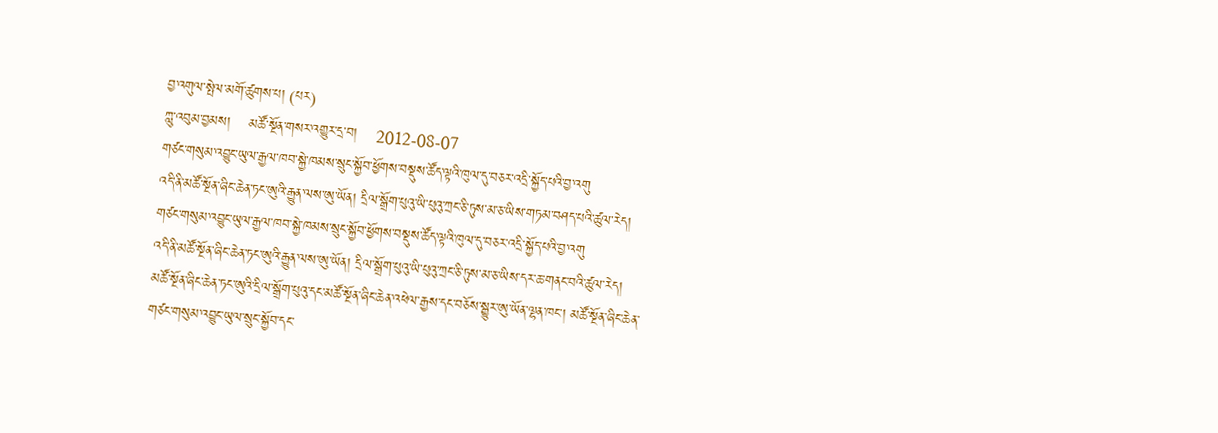བྱ་འགུལ་སྤེལ་མགོ་ཚུགས་པ། (པར)
ཀླུ་འབུམ་བྱམས།    མཚོ་སྔོན་གསར་འགྱུར་དྲ་བ།    2012-08-07
གཙང་གསུམ་འབྱུང་ཡུལ་རྒྱལ་ཁབ་སྐྱེ་ཁམས་སྲུང་སྐྱོབ་ཕྱོགས་བསྡུས་ཚོད་ལྟའི་ཁུལ་དུ་བཅར་འདྲི་སྐྱོད་པའི་བྱ་འགུ
འདི་ནི་མཚོ་སྔོན་ཞིང་ཆེན་ཏང་ཨུའི་རྒྱུན་ལས་ཨུ་ཡོན། དྲིལ་སྒྲོག་པུའུ་ཡི་པུའུ་ཀྲང་ཅི་ཏུས་མ་ཅ་ཡིས་གཏམ་བཤད་པའི་ཚུལ་རེད།
གཙང་གསུམ་འབྱུང་ཡུལ་རྒྱལ་ཁབ་སྐྱེ་ཁམས་སྲུང་སྐྱོབ་ཕྱོགས་བསྡུས་ཚོད་ལྟའི་ཁུལ་དུ་བཅར་འདྲི་སྐྱོད་པའི་བྱ་འགུ
འདི་ནི་མཚོ་སྔོན་ཞིང་ཆེན་ཏང་ཨུའི་རྒྱུན་ལས་ཨུ་ཡོན། དྲིལ་སྒྲོག་པུའུ་ཡི་པུའུ་ཀྲང་ཅི་ཏུས་མ་ཅ་ཡིས་དར་ཆ་གནང་བའི་ཚུལ་རེད།
མཚོ་སྔོན་ཞིང་ཆེན་ཏང་ཨུའི་དྲིལ་སྒྲོག་པུའུ་དང་མཚོ་སྔོན་ཞིང་ཆེན་འཕེལ་རྒྱས་དང་བཅོས་སྒྱུར་ཨུ་ཡོན་ལྷན་ཁང་། མཚོ་སྔོན་ཞིང་ཆེན་གཙང་གསུམ་འབྱུང་ཡུལ་སྲུང་སྐྱོབ་དང་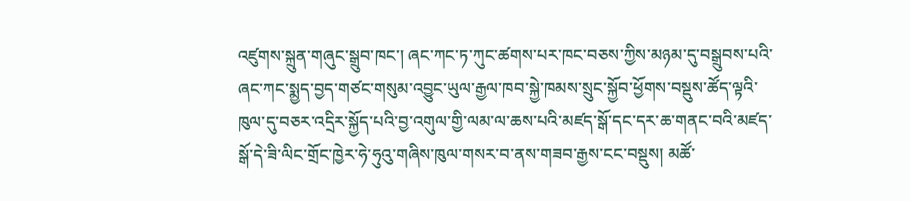འཛུགས་སྐྲུན་གཞུང་སྒྲུབ་ཁང་། ཞང་ཀང་ཏ་ཀུང་ཚགས་པར་ཁང་བཅས་ཀྱིས་མཉམ་དུ་བསྒྲུབས་པའི་ཞང་ཀང་སྨྱད་བྱད་གཙང་གསུམ་འབྱུང་ཡུལ་རྒྱལ་ཁབ་སྐྱེ་ཁམས་སྲུང་སྐྱོབ་ཕྱོགས་བསྡུས་ཚོད་ལྟའི་ཁུལ་དུ་བཅར་འདྲིར་སྐྱོད་པའི་བྱ་འགུལ་གྱི་ལམ་ལ་ཆས་པའི་མཛད་སྒོ་དང་དར་ཆ་གནང་བའི་མཛད་སྒོ་དེ་ཟི་ལིང་གྲོང་ཁྱེར་ཧེ་ཧུའུ་གཞིས་ཁུལ་གསར་བ་ནས་གཟབ་རྒྱས་ངང་བསྡུས། མཚོ་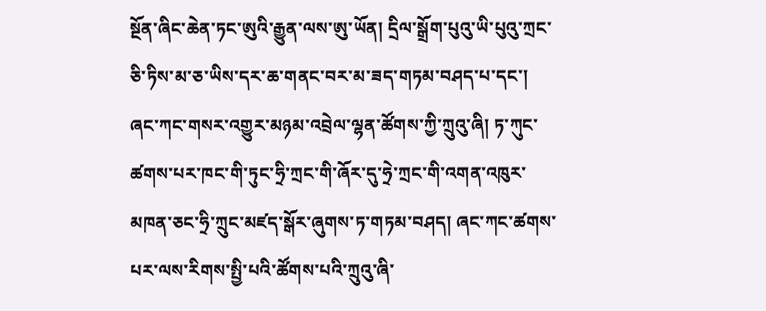སྔོན་ཞིང་ཆེན་ཏང་ཨུའི་རྒྱུན་ལས་ཨུ་ཡོན། དྲིལ་སྒྲོག་པུའུ་ཡི་པུའུ་ཀྲང་ཅི་ཏིས་མ་ཅ་ཡིས་དར་ཆ་གནང་བར་མ་ཟད་གཏམ་བཤད་པ་དང་། ཞང་ཀང་གསར་འགྱུར་མཉམ་འབྲེལ་ལྷན་ཚོགས་ཀྱི་ཀྲུའུ་ཞི། ཏ་ཀུང་ཚགས་པར་ཁང་གི་ཏུང་ཧྲི་ཀྲང་གི་ཞོར་དུ་ཧྲེ་ཀྲང་གི་འགན་འཁུར་མཁན་ཅང་ཧྲི་ཀྲུང་མཛད་སྒོར་ཞུགས་ཏ་གཏམ་བཤད། ཞང་ཀང་ཚགས་པར་ལས་རིགས་སྤྱི་པའི་ཚོགས་པའི་ཀྲུའུ་ཞི་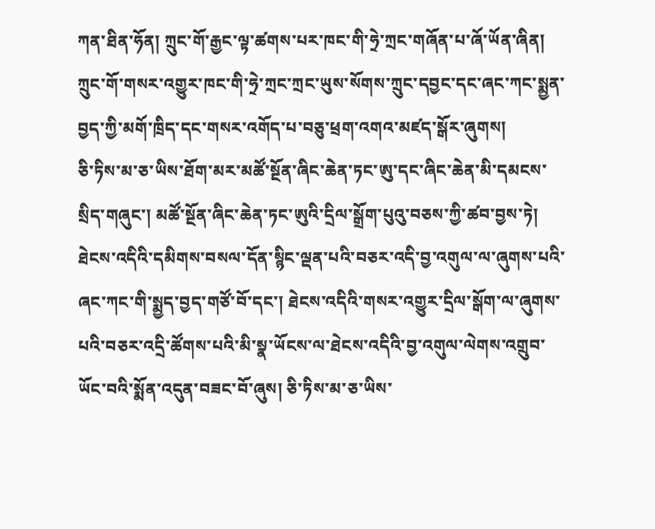ཀན་ཐིན་ཧོན། ཀྲུང་གོ་རྒྱང་ལྟ་ཚགས་པར་ཁང་གི་ཧྲེ་ཀྲང་གཞོན་པ་ཞོ་ཡོན་ཞིན། ཀྲུང་གོ་གསར་འགྱུར་ཁང་གི་ཧྲེ་ཀྲང་ཀྲང་ཡུས་སོགས་ཀྲུང་དབྱང་དང་ཞང་ཀང་སྨྱན་བྱད་ཀྱི་མགོ་ཁྲིད་དང་གསར་འགོད་པ་བཅུ་ཕྲག་འགའ་མཛད་སྒོར་ཞུགས།
ཅི་ཏིས་མ་ཅ་ཡིས་ཐོག་མར་མཚོ་སྔོན་ཞིང་ཆེན་ཏང་ཨུ་དང་ཞིང་ཆེན་མི་དམངས་སྲིད་གཞུང་། མཚོ་སྔོན་ཞིང་ཆེན་ཏང་ཨུའི་དྲིལ་སྒྲོག་པུའུ་བཅས་ཀྱི་ཚབ་བྱས་ཏེ། ཐེངས་འདིའི་དམིགས་བསལ་དོན་སྙིང་ལྡན་པའི་བཅར་འདི་བྱ་འགུལ་ལ་ཞུགས་པའི་ཞང་ཀང་གི་སྨྱད་བྱད་གཙོ་བོ་དང་། ཐེངས་འདིའི་གསར་འགྱུར་དྲིལ་སྒོག་ལ་ཞུགས་པའི་བཅར་འདྲི་ཚོགས་པའི་མི་སྣ་ཡོངས་ལ་ཐེངས་འདིའི་བྱ་འགུལ་ལེགས་འགྲུབ་ཡོང་བའི་སྨོན་འདུན་བཟང་བོ་ཞུས། ཅི་ཏིས་མ་ཅ་ཡིས་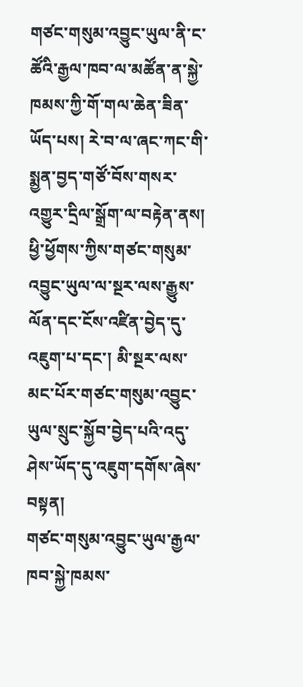གཙང་གསུམ་འབྱུང་ཡུལ་ནི་ང་ཚོའི་རྒྱལ་ཁབ་ལ་མཚོན་ན་སྐྱེ་ཁམས་ཀྱི་གོ་གལ་ཆེན་ཟིན་ཡོད་པས། རེ་བ་ལ་ཞང་ཀང་གི་སྨྱན་བྱད་གཙོ་བོས་གསར་འགྱུར་དྲིལ་སྒྲོག་ལ་བརྟེན་ནས། ཕྱི་ཕྱོགས་ཀྱིས་གཙང་གསུམ་འབྱུང་ཡུལ་ལ་སྔར་ལས་རྒྱུས་ལོན་དང་ངོས་འཛིན་བྱེད་དུ་འཇུག་པ་དང་། མི་སྔར་ལས་མང་པོར་གཙང་གསུམ་འབྱུང་ཡུལ་སྲུང་སྐྱོབ་བྱེད་པའི་འདུ་ཤེས་ཡོད་དུ་འཇུག་དགོས་ཞེས་བསྟན།
གཙང་གསུམ་འབྱུང་ཡུལ་རྒྱལ་ཁབ་སྐྱེ་ཁམས་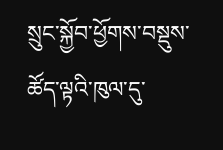སྲུང་སྐྱོབ་ཕྱོགས་བསྡུས་ཚོད་ལྟའི་ཁུལ་དུ་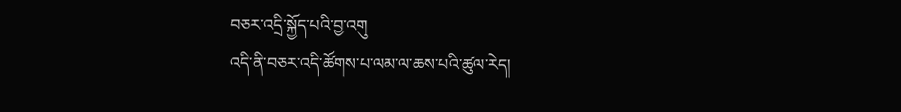བཅར་འདྲི་སྐྱོད་པའི་བྱ་འགུ
འདི་ནི་བཅར་འདི་ཚོགས་པ་ལམ་ལ་ཆས་པའི་ཚུལ་རེད།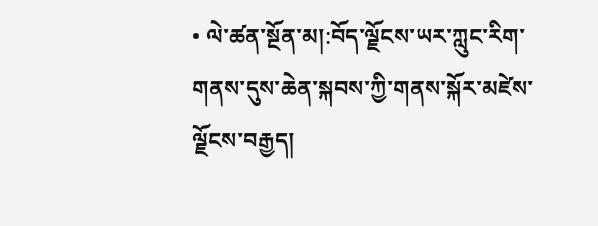• ལེ་ཚན་སྔོན་མ།:བོད་ལྗོངས་ཡར་ཀླུང་རིག་གནས་དུས་ཆེན་སྐབས་ཀྱི་གནས་སྐོར་མཛེས་ལྗོངས་བརྒྱད།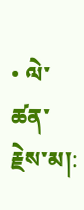• ལེ་ཚན་རྗེས་མ།: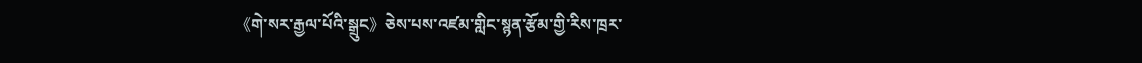《གེ་སར་རྒྱལ་པོའི་སྒྲུང》ཅེས་པས་འཛམ་གླིང་སྙན་རྩོམ་གྱི་རིས་ཁྲར་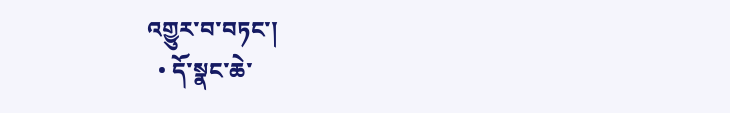འགྱུར་བ་བཏང་།
  • དོ་སྣང་ཆེ་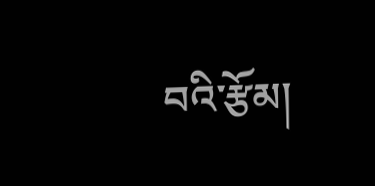བའི་རྩོམ།